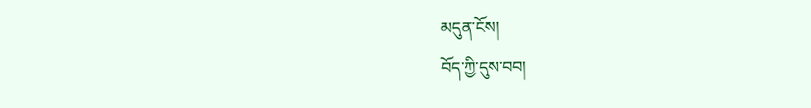མདུན་ངོས།
བོད་ཀྱི་དུས་བབ།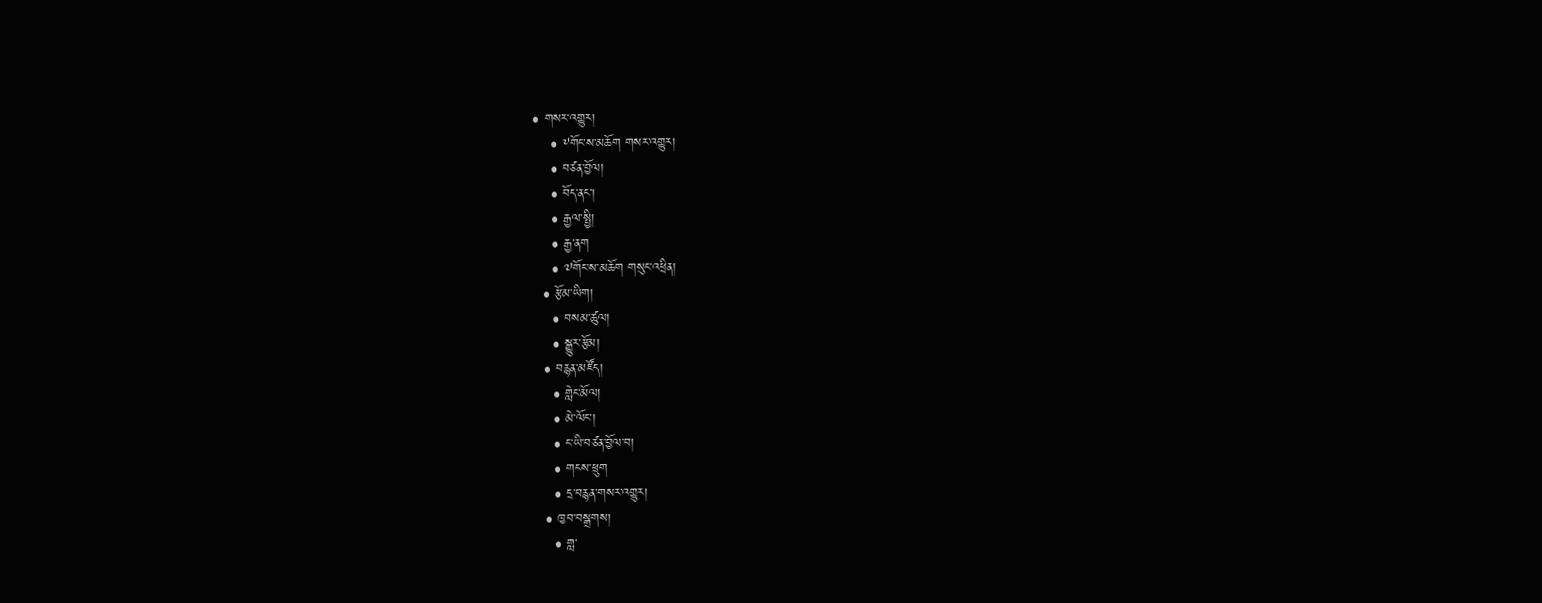• གསར་འགྱུར།
    • ༸གོང་ས་མཆོག གསར་འགྱུར།
    • བཙན་བྱོལ།
    • བོད་ནང་།
    • རྒྱལ་སྤྱི།
    • རྒྱ་ནག
    • ༧གོང་ས་མཆོག གསུང་འཕྲིན།
  • རྩོམ་ཡིག།
    • བསམ་ཚུལ།
    • སྒྱུར་རྩོམ།
  • བརྙན་མཛོད།
    • གླེང་མོལ།
    • མེ་ལོང་།
    • ང་ཡི་བཙན་བྱོལ་བ།
    • གངས་ཕྲུག
    • དྲ་བརྙན་གསར་འགྱུར།
  • ཁྱབ་བསྒྲགས།
    • གླ་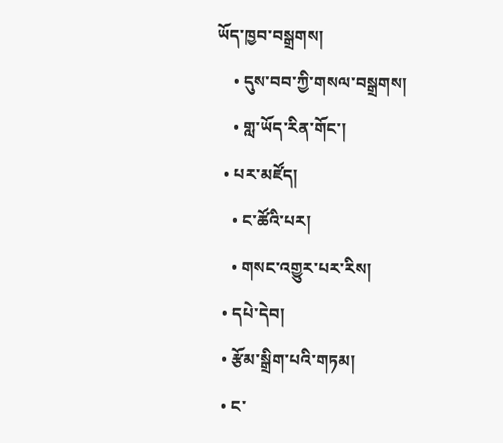ཡོད་ཁྱབ་བསྒྲགས།
    • དུས་བབ་ཀྱི་གསལ་བསྒྲགས།
    • གླ་ཡོད་རིན་གོང་།
  • པར་མཛོད།
    • ང་ཚོའི་པར།
    • གསང་འགྱུར་པར་རིས།
  • དཔེ་དེབ།
  • རྩོམ་སྒྲིག་པའི་གཏམ།
  • ང་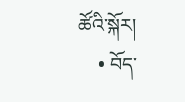ཚོའི་སྐོར།
    • བོད་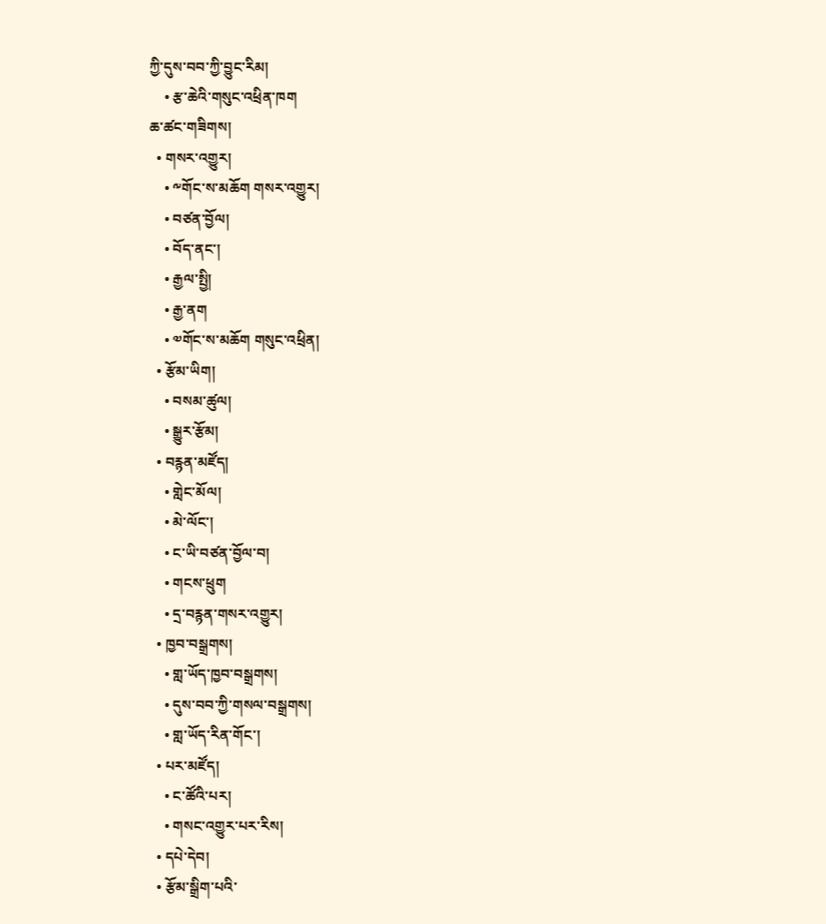ཀྱི་དུས་བབ་ཀྱི་བྱུང་རིམ།
    • རྩ་ཆེའི་གསུང་འཕྲིན་ཁག
ཆ་ཚང་གཟིགས།
  • གསར་འགྱུར།
    • ༸གོང་ས་མཆོག གསར་འགྱུར།
    • བཙན་བྱོལ།
    • བོད་ནང་།
    • རྒྱལ་སྤྱི།
    • རྒྱ་ནག
    • ༧གོང་ས་མཆོག གསུང་འཕྲིན།
  • རྩོམ་ཡིག།
    • བསམ་ཚུལ།
    • སྒྱུར་རྩོམ།
  • བརྙན་མཛོད།
    • གླེང་མོལ།
    • མེ་ལོང་།
    • ང་ཡི་བཙན་བྱོལ་བ།
    • གངས་ཕྲུག
    • དྲ་བརྙན་གསར་འགྱུར།
  • ཁྱབ་བསྒྲགས།
    • གླ་ཡོད་ཁྱབ་བསྒྲགས།
    • དུས་བབ་ཀྱི་གསལ་བསྒྲགས།
    • གླ་ཡོད་རིན་གོང་།
  • པར་མཛོད།
    • ང་ཚོའི་པར།
    • གསང་འགྱུར་པར་རིས།
  • དཔེ་དེབ།
  • རྩོམ་སྒྲིག་པའི་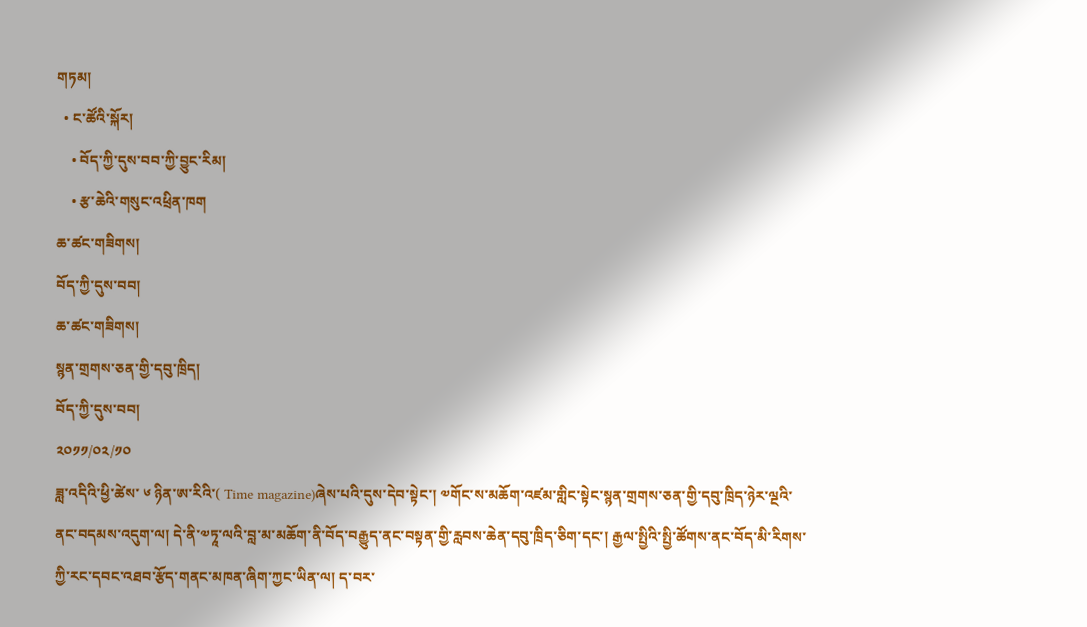གཏམ།
  • ང་ཚོའི་སྐོར།
    • བོད་ཀྱི་དུས་བབ་ཀྱི་བྱུང་རིམ།
    • རྩ་ཆེའི་གསུང་འཕྲིན་ཁག
ཆ་ཚང་གཟིགས།
བོད་ཀྱི་དུས་བབ།
ཆ་ཚང་གཟིགས།
སྙན་གྲགས་ཅན་གྱི་དབུ་ཁྲིད།
བོད་ཀྱི་དུས་བབ།
༢༠༡༡/༠༢/༡༠
ཟླ་འདིའི་ཕྱི་ཚེས་ ༦ ཉིན་ཨ་རིའི་( Time magazine)ཞེས་པའི་དུས་དེབ་སྟེང་། ༧གོང་ས་མཆོག་འཛམ་གླིང་སྟེང་སྙན་གྲགས་ཅན་གྱི་དབུ་ཁྲིད་ཉེར་ལྔའི་ནང་བདམས་འདུག་ལ། དེ་ནི་༧ཏཱ་ལའི་བླ་མ་མཆོག་ནི་བོད་བརྒྱུད་ནང་བསྟན་གྱི་རླབས་ཆེན་དབུ་ཁྲིད་ཅིག་དང་། རྒྱལ་སྤྱིའི་སྤྱི་ཚོགས་ནང་བོད་མི་རིགས་ཀྱི་རང་དབང་འཐབ་རྩོད་གནང་མཁན་ཞིག་ཀྱང་ཡིན་ལ། ད་བར་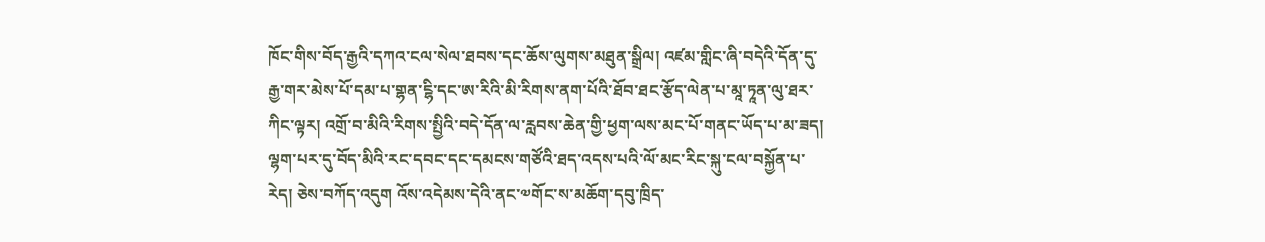ཁོང་གིས་བོད་རྒྱའི་དཀའ་ངལ་སེལ་ཐབས་དང་ཆོས་ལུགས་མཐུན་སྒྲིལ། འཛམ་གླིང་ཞི་བདེའི་དོན་དུ་རྒྱ་གར་མེས་པོ་དམ་པ་གྷན་ངྷི་དང་ཨ་རིའི་མི་རིགས་ནག་པོའི་ཐོབ་ཐང་རྩོད་ལེན་པ་མཱ་ཏཱན་ལུ་ཐར་ཀིང་ལྟར། འགྲོ་བ་མིའི་རིགས་སྤྱིའི་བདེ་དོན་ལ་རླབས་ཆེན་གྱི་ཕྱག་ལས་མང་པོ་གནང་ཡོད་པ་མ་ཟད། ལྷག་པར་དུ་བོད་མིའི་རང་དབང་དང་དམངས་གཙོའི་ཐད་འདས་པའི་ལོ་མང་རིང་སྐུ་ངལ་བསྐྱོན་པ་རེད། ཅེས་བཀོད་འདུག འོས་འདེམས་དེའི་ནང་༧གོང་ས་མཆོག་དབུ་ཁྲིད་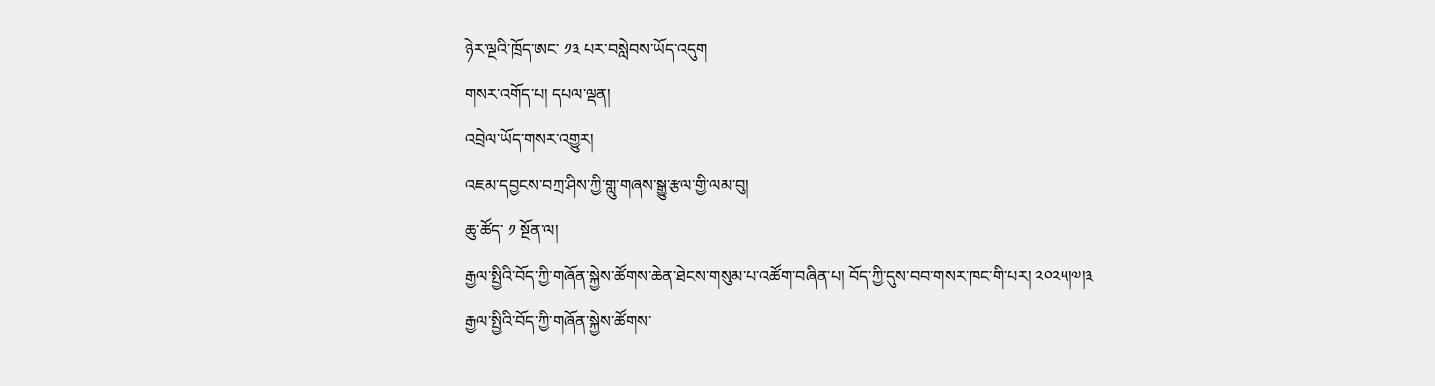ཉེར་ལྔའི་ཁྲོད་ཨང་ ༡༣ པར་བསླེབས་ཡོད་འདུག
གསར་འགོད་པ། དཔལ་ལྡན།
འབྲེལ་ཡོད་གསར་འགྱུར།
འཇམ་དབྱངས་བཀྲ་ཤིས་ཀྱི་གླུ་གཞས་སྒྱུ་རྩལ་གྱི་ལམ་བུ།
ཆུ་ཚོད་ ༡ སྔོན་ལ།
རྒྱལ་སྤྱིའི་བོད་ཀྱི་གཞོན་སྐྱེས་ཚོགས་ཆེན་ཐེངས་གསུམ་པ་འཚོག་བཞིན་པ། བོད་ཀྱི་དུས་བབ་གསར་ཁང་གི་པར། ༢༠༢༥།༧།༣
རྒྱལ་སྤྱིའི་བོད་ཀྱི་གཞོན་སྐྱེས་ཚོགས་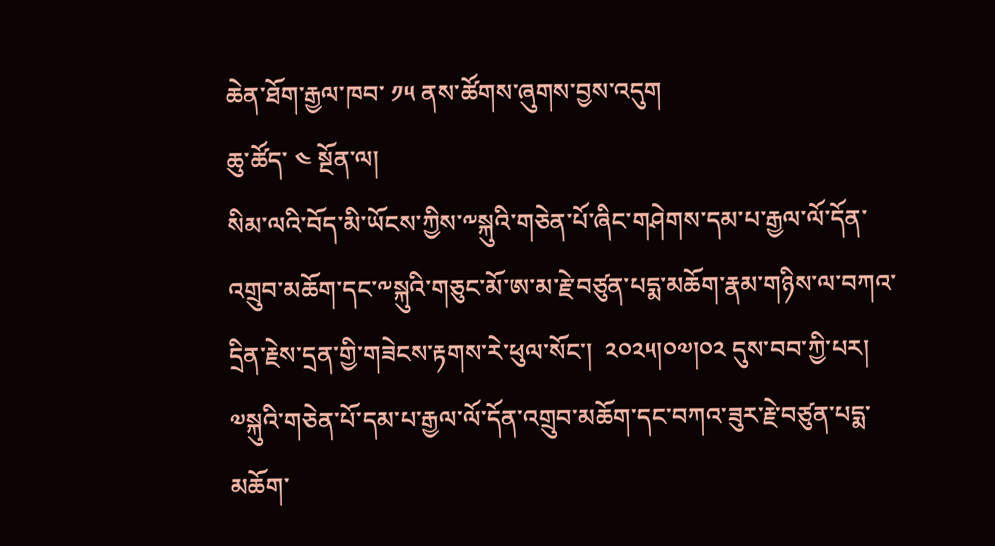ཆེན་ཐོག་རྒྱལ་ཁབ་ ༡༥ ནས་ཚོགས་ཞུགས་བྱས་འདུག
ཆུ་ཚོད་ ༤ སྔོན་ལ།
སིམ་ལའི་བོད་མི་ཡོངས་ཀྱིས་༸སྐུའི་གཅེན་པོ་ཞིང་གཤེགས་དམ་པ་རྒྱལ་ལོ་དོན་འགྲུབ་མཆོག་དང་༸སྐུའི་གཅུང་མོ་ཨ་མ་རྗེ་བཙུན་པདྨ་མཆོག་རྣམ་གཉིས་ལ་བཀའ་དྲིན་རྗེས་དྲན་གྱི་གཟེངས་རྟགས་རེ་ཕུལ་སོང་།  ༢༠༢༥།༠༧།༠༢ དུས་བབ་ཀྱི་པར།
༧སྐུའི་གཅེན་པོ་དམ་པ་རྒྱལ་ལོ་དོན་འགྲུབ་མཆོག་དང་བཀའ་ཟུར་རྗེ་བཙུན་པདྨ་མཆོག་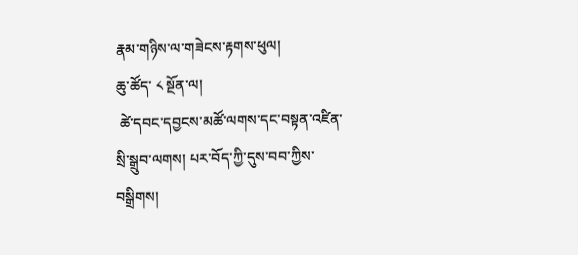རྣམ་གཉིས་ལ་གཟེངས་རྟགས་ཕུལ།
ཆུ་ཚོད་ ༨ སྔོན་ལ།
 ཚེ་དབང་དབྱངས་མཚོ་ལགས་དང་བསྟན་འཛིན་སྲི་སྒྲུབ་ལགས། པར་བོད་ཀྱི་དུས་བབ་ཀྱིས་བསྒྲིགས།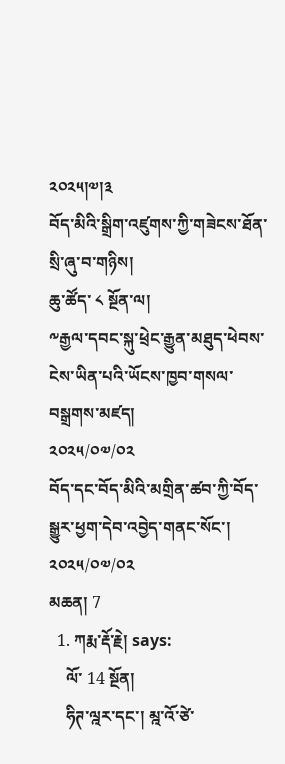༢༠༢༥།༧།༣
བོད་མིའི་སྒྲིག་འཛུགས་ཀྱི་གཟེངས་ཐོན་སྲི་ཞུ་བ་གཉིས།
ཆུ་ཚོད་ ༨ སྔོན་ལ།
༸རྒྱལ་དབང་སྐུ་ཕྲེང་རྒྱུན་མཐུད་ཕེབས་ངེས་ཡིན་པའི་ཡོངས་ཁྱབ་གསལ་བསྒྲགས་མཛད།
༢༠༢༥/༠༧/༠༢
བོད་དང་བོད་མིའི་མགྲིན་ཚབ་ཀྱི་བོད་སྒྱུར་ཕྱག་དེབ་འབྱེད་གནང་སོང་།
༢༠༢༥/༠༧/༠༢
མཆན། 7
  1. ཀརྨ་རྡོ་རྗེ། says:
    ལོ་ 14 སྔོན།
    ཧིཊ་ལྰར་དང་། མྰ་འོ་ཙེ་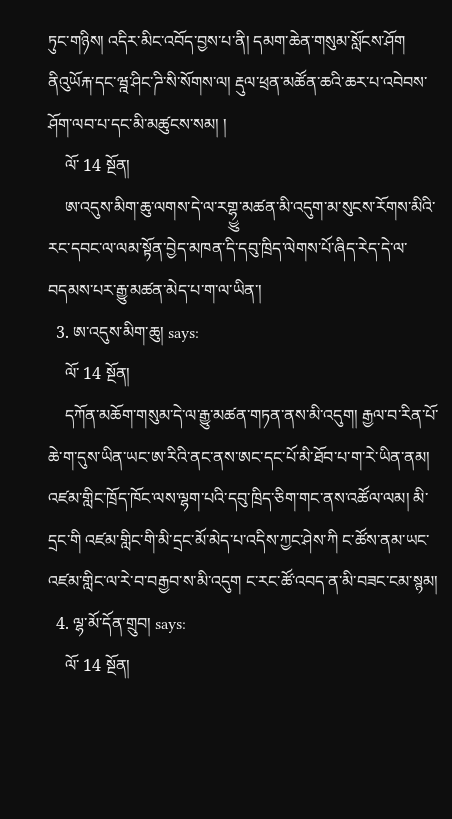ཏུང་གཉིས། འདིར་མིང་འབོད་བྱས་པ་ནི། དམག་ཆེན་གསུམ་སློངས་ཤོག ནིའུཡོརྐ་དང་ཝྰ་ཤིང་ཌི་སི་སོགས་ལ། རྡུལ་ཕྲན་མཚོན་ཆའི་ཆར་པ་འབེབས་ཤོག་ལབ་པ་དང་མི་མཚུངས་སམ། །
    ལོ་ 14 སྔོན།
    ཨ་འདུས་མིག་ཆུ་ལགས་དེ་ལ་རགྷྱུ་མཚན་མི་འདུག་མ་སུངས་རོགས་མིའི་རང་དབང་ལ་ལམ་སྟོན་བྱེད་མཁན་དི་དབུ་ཁྲིད་ལེགས་པོ་ཞིད་རེད་དེ་ལ་བདམས་པར་རྒྱུ་མཚན་མེད་པ་ག་ལ་ཡིན་།
  3. ཨ་འདུས་མིག་ཆུ། says:
    ལོ་ 14 སྔོན།
    དཀོན་མཆོག་གསུམ་དེ་ལ་རྒྱུ་མཚན་གཏན་ནས་མི་འདུག། རྒྱལ་བ་རིན་པོ་ཆེ་ག་དུས་ཡིན་ཡང་ཨ་རིའི་ནང་ནས་ཨང་དང་པོ་མི་ཐོབ་པ་ག་རེ་ཡིན་ནམ། འཛམ་གླིང་ཁྲོད་ཁོང་ལས་ལྷག་པའི་དབུ་ཁྲིད་ཅིག་གང་ནས་འཚོལ་ལམ། མི་དྲང་གི འཛམ་གླིང་གི་མི་དྲང་མོ་མེད་པ་འདིས་ཀྱང་ཤེས་ཀི ང་ཚོས་ནམ་ཡང་འཛམ་གླིང་ལ་རེ་བ་བརྒྱབ་ས་མི་འདུག ང་རང་ཚོ་འབད་ན་མི་བཟང་ངམ་སྙམ།
  4. ལྷ་མོ་དོན་གྲུབ། says:
    ལོ་ 14 སྔོན།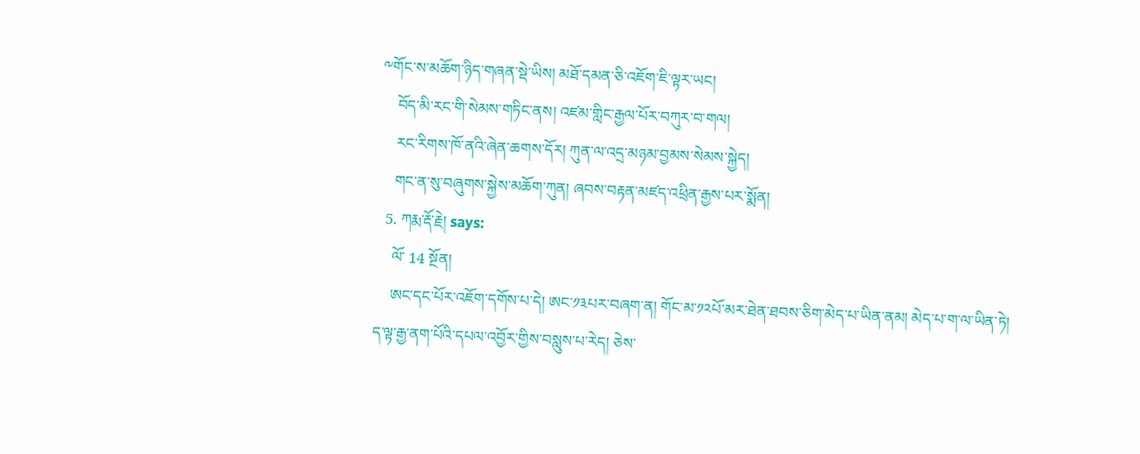༸གོང་ས་མཆོག་ཉིད་གཞན་སྡེ་ཡིས། མཐོ་དམན་ཅི་འཇོག་ཇི་ལྟར་ཡང།
    བོད་མི་རང་གི་སེམས་གཏིང་ནས། འཛམ་གླིང་རྒྱལ་པོར་བཀུར་བ་གལ།
    རང་རིགས་ཁོ་ནའི་ཞེན་ཆགས་དོར། ཀུན་ལ་འདྲ་མཉམ་བྱམས་སེམས་སྐྱེད།
    གང་ན་སུ་བཞུགས་སྐྱེས་མཆོག་ཀུན། ཞབས་བརྟན་མཛད་འཕྲིན་རྒྱས་པར་སྨོན།
  5. ཀརྨ་རྡོ་རྗེ། says:
    ལོ་ 14 སྔོན།
    ཨང་དང་པོར་འཇོག་དགོས་པ་དེ། ཨང་༡༣པར་བཞག་ན། གོང་མ་༡༢པོ་མར་ཐེན་ཐབས་ཅིག་མེད་པ་ཡིན་ནམ། མེད་པ་ག་ལ་ཡིན་ཏེ། ད་ལྟ་རྒྱ་ནག་པོའི་དཔལ་འབྱོར་གྱིས་བསླུས་པ་རེད། ཅེས་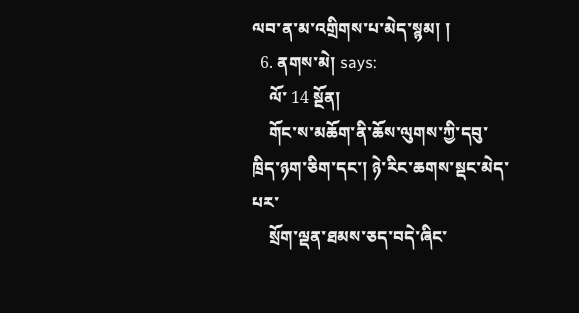ལབ་ན་མ་འགྲིགས་པ་མེད་སྙམ། །
  6. ནགས་མེ། says:
    ལོ་ 14 སྔོན།
    གོང་ས་མཆོག་ནི་ཆོས་ལུགས་ཀྱི་དབུ་ཁྲིད་ཉག་ཅིག་དང་། ཉེ་རིང་ཆགས་སྡང་མེད་པར་
    སྲོག་ལྡན་ཐམས་ཅད་བདེ་ཞིང་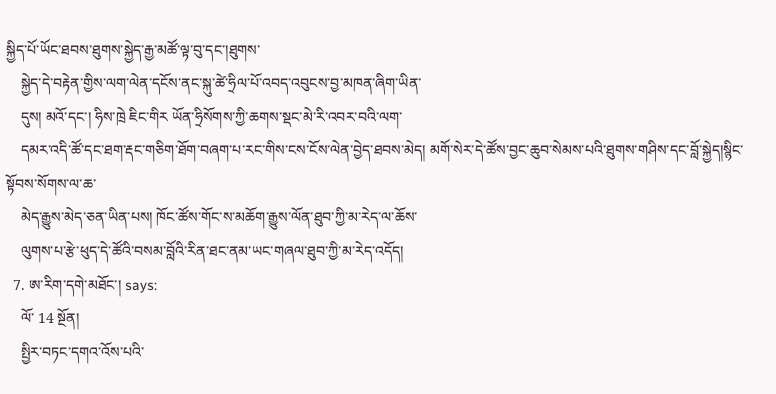སྐྱིད་པོ་ཡོང་ཐབས་ཐུགས་སྐྱེད་རྒྱ་མཚོ་ལྟ་བུ་དང་།ཐུགས་
    སྐྱེད་དེ་བརྟེན་གྱིས་ལག་ལེན་དངོས་ནང་སྐུ་ཚེ་ཧྲིལ་པོ་འབད་འབུངས་བྱ་མཁན་ཞིག་ཡིན་
    དུས། མའོ་དང་། ཧིས་ཁྲེ ཇིང་གིར ཡོན་ཧྲིསོགས་ཀྱི་ཆགས་སྡང་མེ་རི་འབར་བའི་ལག་
    དམར་འདི་ཚོ་དང་ཐག་རྡང་གཅིག་ཐོག་བཞག་པ་རང་གིས་ངས་ངོས་ལེན་བྱེད་ཐབས་མེད། མགོ་སེར་དེ་ཚོས་བྱང་ཆུབ་སེམས་པའི་ཐུགས་གཤིས་དང་བློ་སྐྱེད།སྙིང་སྟོབས་སོགས་ལ་ཆ་
    མེད་རྒྱུས་མེད་ཅན་ཡིན་པས། ཁོང་ཚོས་གོང་ས་མཆོག་རྒྱུས་ལོན་ཐུབ་ཀྱི་མ་རེད་ལ་ཆོས་
    ལུགས་པ་རྩེ་ཕུད་དེ་ཚོའི་བསམ་བློའི་རིན་ཐང་ནམ་ཡང་གཞལ་ཐུབ་ཀྱི་མ་རེད་འདོད།
  7. ཨ་རིག་དགེ་མཐོང་། says:
    ལོ་ 14 སྔོན།
    སྤྱིར་བཏང་དགའ་འོས་པའི་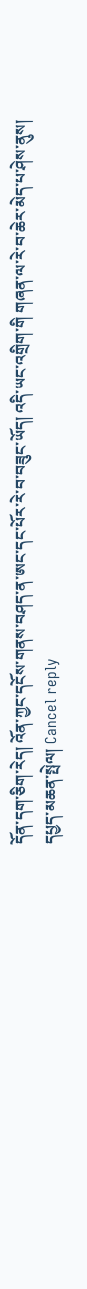དོན་དག་ཅིག་རེད། འོན་ཀྱང་དངོས་གནས་བཤད་ན་ཨང་དང་པོར་རེ་བ་བཟུང་ཡོད། འདི་ཡང་འགྲིག་གི གཞན་ལ་རེ་བ་ཆེར་མེད་པ་ཤེས་ནུས།
དཔྱད་མཆན་སྤེལ། Cancel reply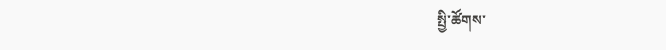སྤྱི་ཚོགས་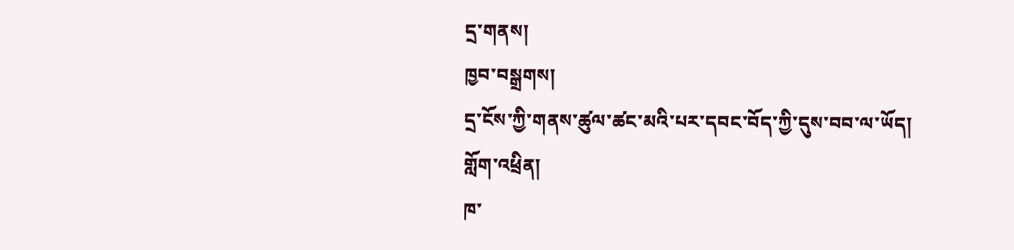དྲ་གནས།
ཁྱབ་བསྒྲགས།
དྲ་ངོས་ཀྱི་གནས་ཚུལ་ཚང་མའི་པར་དབང་བོད་ཀྱི་དུས་བབ་ལ་ཡོད།
གློག་འཕྲིན།
ཁ་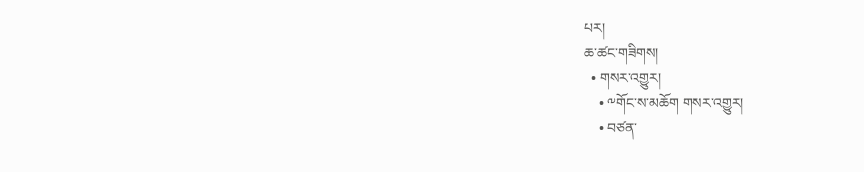པར།
ཆ་ཚང་གཟིགས།
  • གསར་འགྱུར།
    • ༸གོང་ས་མཆོག གསར་འགྱུར།
    • བཙན་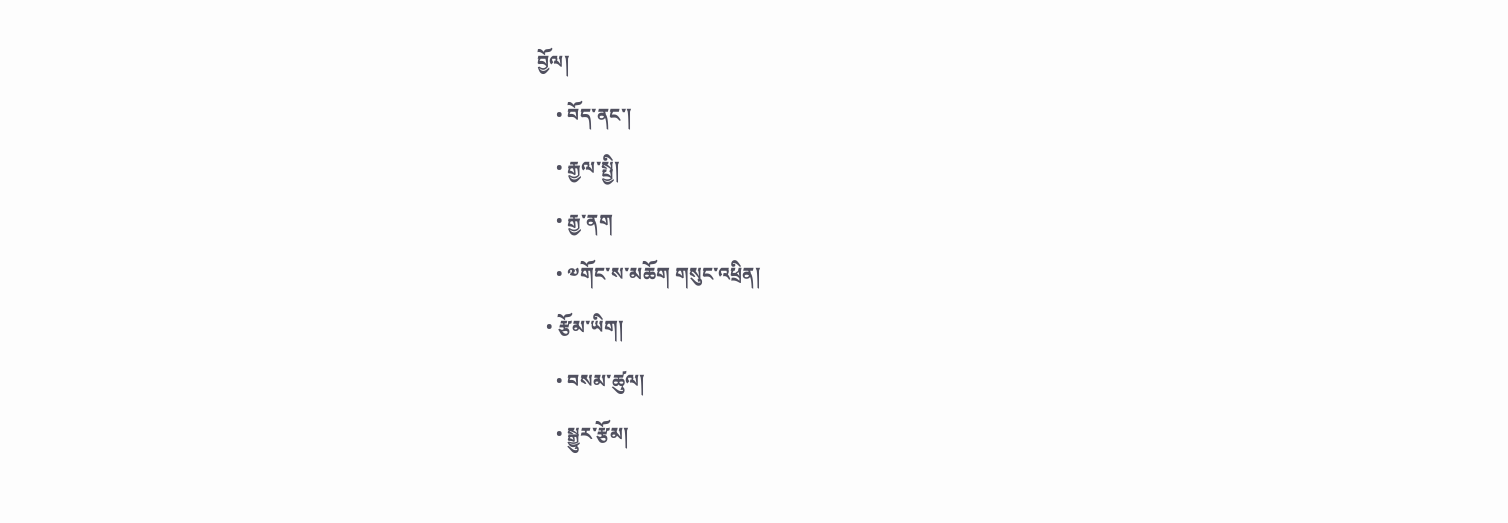བྱོལ།
    • བོད་ནང་།
    • རྒྱལ་སྤྱི།
    • རྒྱ་ནག
    • ༧གོང་ས་མཆོག གསུང་འཕྲིན།
  • རྩོམ་ཡིག།
    • བསམ་ཚུལ།
    • སྒྱུར་རྩོམ།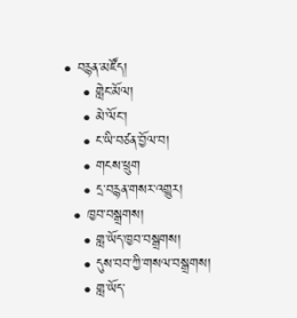• བརྙན་མཛོད།
    • གླེང་མོལ།
    • མེ་ལོང་།
    • ང་ཡི་བཙན་བྱོལ་བ།
    • གངས་ཕྲུག
    • དྲ་བརྙན་གསར་འགྱུར།
  • ཁྱབ་བསྒྲགས།
    • གླ་ཡོད་ཁྱབ་བསྒྲགས།
    • དུས་བབ་ཀྱི་གསལ་བསྒྲགས།
    • གླ་ཡོད་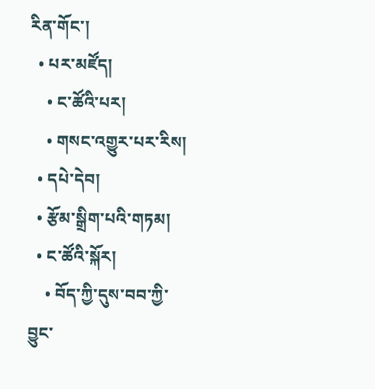རིན་གོང་།
  • པར་མཛོད།
    • ང་ཚོའི་པར།
    • གསང་འགྱུར་པར་རིས།
  • དཔེ་དེབ།
  • རྩོམ་སྒྲིག་པའི་གཏམ།
  • ང་ཚོའི་སྐོར།
    • བོད་ཀྱི་དུས་བབ་ཀྱི་བྱུང་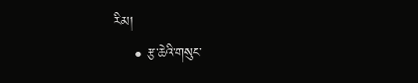རིམ།
    • རྩ་ཆེའི་གསུང་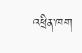འཕྲིན་ཁག